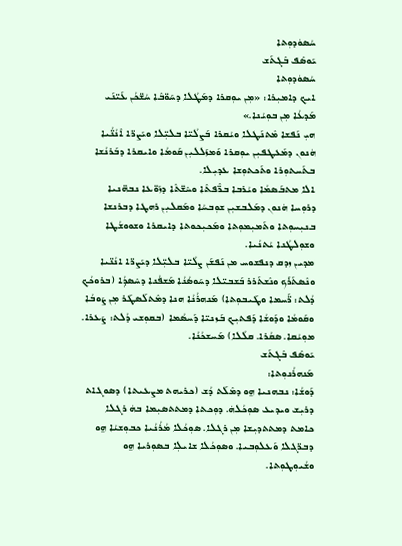ܚܳܣܘܿܕܘܼܬܐ
ܝܰܘܣܶܦ ܒܶܓܬܰܫ
ܚܳܣܘܿܕܘܼܬܐ
ܐܝܟ ܕܐܡܝܼܪܐ: «ܡܼܢ ܝܘܼܩܪܐ ܕܡܰܛܳܠܐ ܕܚܰܘ̈ܒܶܐ ܚܳܫ̈ܟܳܢ ܥܰܝ̈ܢܰܝ ܡܰܕܥܳܐ ܡܼܢ ܒܘܼܝܳܢܐ.»
ܗܝܼ ܢܰܦܫܐ ܡܶܬܢܰܛܠܐ ܘܝܳܩܪܐ ܒܰܨܠܳܝ̈ܐ ܒܠܝܼ̈ܠܐ ܘܝܰܨܪ̈ܐ ܐܶܢܳܢ̈ܳܝܐ ܗܿܢܘܢ ܕܡܰܥܛܦܝܼܢ ܝܘܼܩܪܐ ܘܰܡܙܰܠܠܝܼܢ ܩܰܘܡܳܐ ܘܐܝܩܪܐ ܕܒܰܪܢܳܫܐ ܒܬܰܚܬܘܼܪܐ ܘܬܰܟܬܘܼܫܐ ܥܕܝܼܠܐ.
ܐܠܐ ܡܬܒܰܣܡܳܐ ܘܝܳܪܒܐ ܒܪ̈ܶܦܬܶܐ ܘܚܶܫ̈ܬܶܐ ܕܙܰܘ̈ܥܐ ܢܒܗ̈ܢܝܐ ܕܪܘܼܚܐ ܗܿܢܘܢ ܕܡܰܠܒܫܝܼܢ ܫܘܼܒܚܳܐ ܘܡܰܩܠܝܼܢ ܪܗܛܐ ܕܒܪܢܫܐ ܒܢܝܼܚܘܼܬܐ ܘܬܰܡܝܼܡܘܼܬܐ ܘܡܰܟܝܼܟܘܬܐ ܕܐܝܩܪܐ ܘܫܘܘܫܳܛܐ ܘܫܘܼܠܛܳܢܐ ܝܳܬܢܳܝܐ.
ܡܕܝܢ ܙܕܩ ܕܢܦܫܘܚ ܡܢ ܢܰܦܫܰܢ ܨܠܳܝ̈ܐ ܒܠܝܼ̈ܠܐ ܕܝܰܨܪ̈ܐ ܐܢܳܢ̈ܝܐ ܘܢܶܣܬܰܪܰܟ ܘܢܶܫܬܰܪܪ ܒܰܫܒܝ̈ܠܐ ܕܚܰܘܣܳܢܳܐ ܡܰܫܦܳܢܐ ܕܚܶܣܕܼܳܐ (ܒܪܘܟܳܟ ܕܳܠܬ: ܪ̈ܰܚܡܐ ܘܛܰܝܒܘܼܬܐ) ܡܰܢܗܪܳܢܳܐ ܗܢܐ ܕܡܶܬܠܰܣܛܰܪ ܡܼܢ ܨܰܘܒܳܐ ܘܩܰܘܡܳܐ ܘܕܰܘܫܳܐ ܕܰܦܬܝܼܟ ܒܰܙܢܝ̈ܐ ܕܰܚܣܳܡܐ (ܒܩܘܼܫܝ ܕܳܠܬ: ܨܰܥܪܐ. ܡܘܼܝܳܩܐ. ܣܩܳܪܐ. ܩܠܳܠܐ) ܡܰܚܫܟܳܢܳܐ.
ܝܰܘܣܶܦ ܒܶܓܬܰܫ
ܡܰܢܗܪܳܢܘܼܬܐ:
ܕܰܘܫܳܐ: ܢܒܗܢܝܐ ܗ̱ܘ ܕܡܶܠܰܬ ܕܳܫ (ܟܪܝܗܬ ܡܨܥܝܬܐ) ܕܣܘܓܐܬ ܕܪܝܼܫ ܘܝܕܝܥ ܣܘܼܟܳܠܗܿ. ܕܘܼܟܬܐ ܕܡܬܬܣܝܼܡܐ ܒܗܿ ܪܓܠܐ ܟܐܡܬ ܕܡܬܬܕܝܼܫܐ ܡܼܢ ܪܓܠܐ. ܣܘܼܟܳܠܐ ܡܳܪܳܢܳܝܐ ܟܒܘܼܫܝܳܐ ܗ̱ܘ ܕܒܪ̈ܓܠܐ ܘܰܥܠܘܼܒܝܐ. ܘܣܘܼܟܳܠܐ ܫܐܝܠܼܐ ܒܣܘܼܪܝܐ ܗ̱ܘ ܘܫܳܝܘܼܛܘܼܬܐ.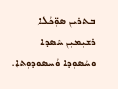ܒܬܪܝܢ ܣܘܼ̈ܟܳܠܐ ܪܫܝܼܡܝܼܢ ܚܶܣܕܐ ܘܚܳܣܘܼܕܐ ܘܳܚܣܘܕܘܼܬܐ.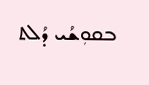ܒܩܘܼܫܳܝ ܕܳܠܬ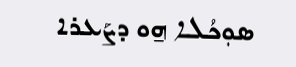ܣܘܼܟܳܠܐ ܗ̱ܘ ܕܨܰܥܪܐ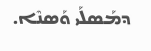ܕܡܰܣܠܰܝ ܘܰܣܢܶܐ.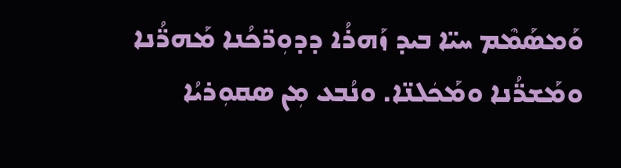ܘܰܡܣܰܡܶܡ ܚܝ̈ܐ ܒܝܕ ܙܰܗܪܳܐ ܕܕܘܼܪ̈ܟܳܢܐ ܡܰܗܪ̈ܳܢܐ ܘܡܰܫܪ̈ܳܢܐ ܘܡܰܟܿܠܢ̈ܐ. ܘܢܳܒܥ ܡܼܢ ܣܩܘܼܪܝܳܐ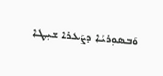ܘܰܒܣܘܼܪܝܳܐ ܕܨܰܥܪܐ ܫܝܼܛܐ